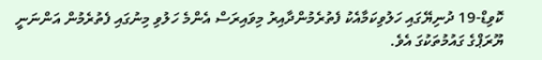ކޮވިޑް-19 ދުނިޔޭގައި ހަލުވިކަމާއެކު ފެތުރެމުންދާއިރު މިވައިރަސް އެންމެ ހަލުވި މިނުގައި ފެތުރެމުން އަންނަނީ ޔޫރަޕްގެ ގައުމުތަކުގަ އެވެ.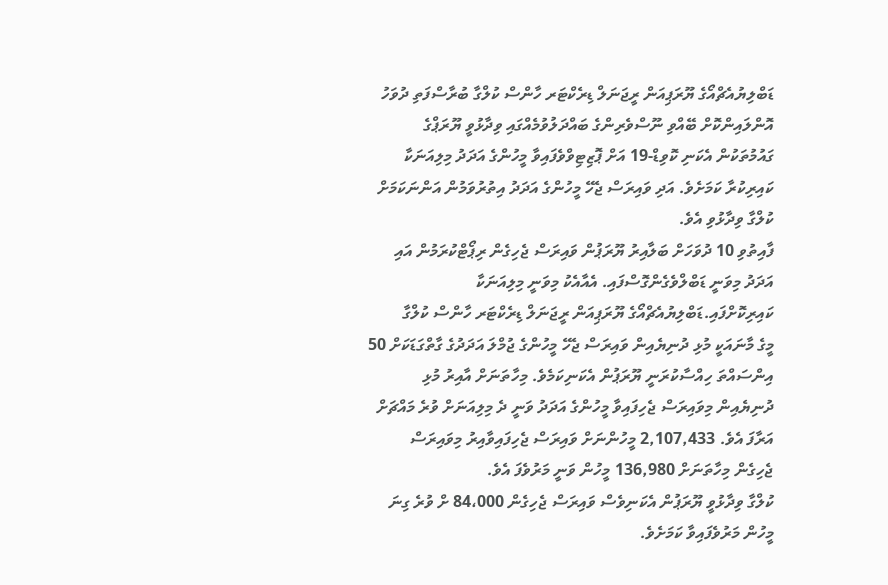ޑަބްލިޔުއެޗްއޯގެ ޔޫރަޕިއަން ރީޖަނަލް ޑިރެކްޓަރ ހާންސް ކުލްގާ ބުރާސްފަތި ދުވަހު އޮންލައިންކޮށް ބޭއްވި ނޫސްވެރިންގެ ބައްދަލުވުމެއްގައި ވިދާޅުވީ ޔޫރަޕްގެ ގައުމުތަކުން އެކަނި ކޮވިޑް-19 އަށް ޕޮޒިޓިވްވެފައިވާ މީހުންގެ އަދަދު މިލިއަނަކާ ކައިރިކުރާ ކަމަށެވެ. އަދި ވައިރަސް ޖެހޭ މީހުންގެ އަދަދު އިތުރުވަމުން އަންނަކަމަށް ކުލްގާ ވިދާޅުވި އެވެ.
ފާއިތުވި 10 ދުވަހަށް ބަލާއިރު ޔޫރަޕުން ވައިރަސް ޖެހިގެން ރިޕޯޓްކުރަމުން އައި އަދަދު މިވަނީ ޑަބްލްވެގެންގޮސްފައި. އެއާއެކު މިވަނީ މިލިއަނަކާ ކައިރިކޮށްފައި.ޑަބްލިޔުއެޗްއޯގެ ޔޫރަޕިއަން ރީޖަނަލް ޑިރެކްޓަރ ހާންސް ކުލްގާ
މީގެ މާނައަކީ މުޅި ދުނިޔެއިން ވައިރަސް ޖެހޭ މީހުންގެ ޖުމްލަ އަދަދުގެ ގާތްގަޑަކަށް 50 އިންސައްތަ ހިއްސާކުރަނީ ޔޫރަޕުން އެކަނިކަމެވެ. މިހާތަނަށް އާއިރު މުޅި ދުނިޔެއިން މިވައިރަސް ޖެހިފައިވާ މީހުންގެ އަދަދު ވަނީ ދެ މިލިއަނަށް ވުރެ މައްޗަށް އަރާފަ އެވެ. 2,107,433 މީހުންނަށް ވައިރަސް ޖެހިފައިވާއިރު މިވައިރަސް ޖެހިގެން މިހާތަނަށް 136,980 މީހުން ވަނީ މަރުވެފަ އެވެ.
ކުލްގާ ވިދާޅުވީ ޔޫރަޕުން އެކަނިވެސް ވައިރަސް ޖެހިގެން 84،000 ށް ވުރެ ގިނަ މީހުން މަރުވެފައިވާ ކަމަށެވެ.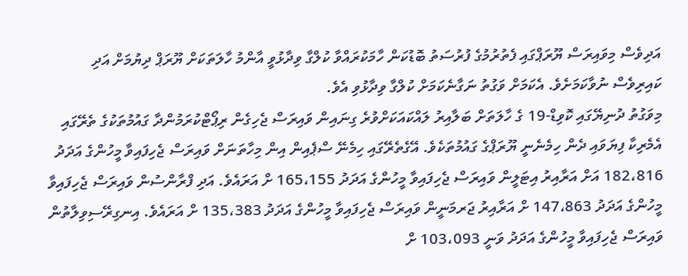އަދިވެސް މިވައިރަސް ޔޫރަޕްގައި ފެތުރުމުގެ ފުރުސަތު ބޮޑުކަން ހާމަކުރައްވާ ކުލްގާ ވިދާޅުވީ އާންމު ހާލަތަކަށް ޔޫރަޕް ދިޔުމަށް އަދި ކައިރިވެސް ނުވާކަމަށެވެ. އެކަމަށް ވަގުތު ނަގާނެކަމަށް ކުލްގާ ވިދާޅުވި އެވެ.
މިވަގުތު ދުނިޔޭގައި ކޮވިޑް-19 ގެ ހާލަތަށް ބަލާއިރު ލައްކައަކަށްވުރެ ގިނައިން ވައިރަސް ޖެހިގެން ރިޕޯޓްކުރަމުންދާ ގައުމުތަކުގެ ތެރޭގައި އެމެރިކާ ފިޔަވައި ދެން ހިމެނެނީ ޔޫރަޕްގެ ގައުމުތަކެވެ. އޭގެތެރޭގައި ހިމެނޭ ސްޕެއިން އިން މިހާތަނަށް ވައިރަސް ޖެހިފައިވާ މީހުންގެ އަދަދު 182،816 އަށް އަރާއިރު އިޓަލީން ވައިރަސް ޖެހިފައިވާ މީހުންގެ އަދަދު 165،155 ށް އަރައެވެ. އަދި ފްރާންސުން ވައިރަސް ޖެހިފައިވާ މީހުންގެ އަދަދު 147،863 ށް އަރާއިރު ޖަރމަނީން ވައިރަސް ޖެހިފައިވާ މީހުންގެ އަދަދު 135،383 ށް އަރައެވެ. އިނގިރޭސިވިލާތުން ވައިރަސް ޖެހިފައިވާ މީހުންގެ އަދަދު ވަނީ 103،093 ށް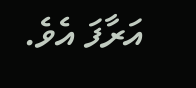އަރާފަ އެވެ.